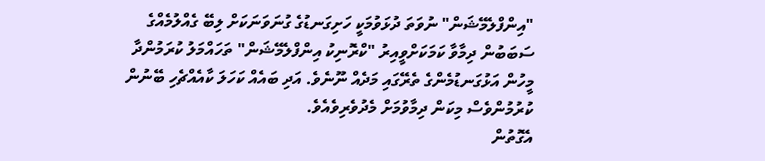"އިންފްލެމޭޝަން" ނުވަތަ ދުޅަވުމަކީ ހަށިގަނޑުގެ ގުނަވަނަކަށް ލިބޭ ގެއްލުމެއްގެ ސަބަބުން ދިމާވާ ކަމަކަށްވީއިރު "ކްރޮނިކު އިންފްލެމޭޝަން" ތަހައްމަލު ކުރަމުންދާ މީހުން އަޅުގަނޑުމެންގެ ތެރޭގައި މަދެއް ނޫނެވެ. އަދި ބައެއް ކަހަލަ ކާއެއްޗެހި ބޭނުން ކުރުމުންވެސް މިކަން ދިމާވުމަށް މެދުވެރިވެއެވެ.
އެގޮތުން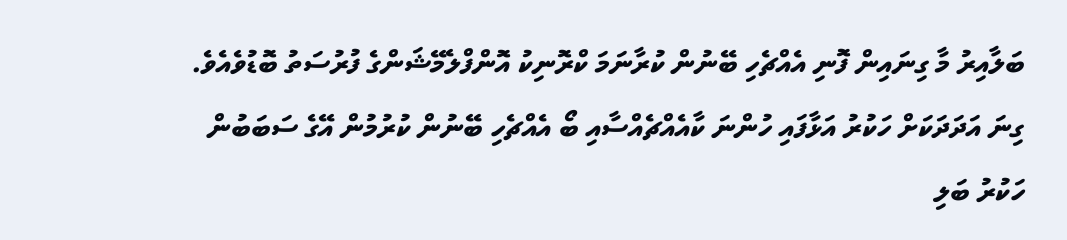ބަލާއިރު މާ ގިނައިން ފޮނި އެއްޗެހި ބޭނުން ކުރާނަމަ ކްރޮނިކު އޮންފްލެމޭޝަންގެ ފުރުސަތު ބޮޑުވެއެވެ. ގިނަ އަދަދަކަށް ހަކުރު އަޅާފައި ހުންނަ ކާއެއްޗެއްސާއި ބޯ އެއްޗެހި ބޭނުން ކުރުމުން އޭގެ ސަބަބުން ހަކުރު ބަލި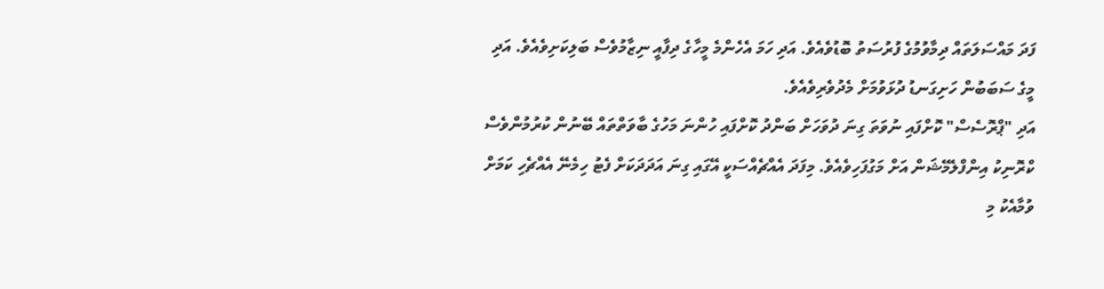ފަދަ މައްސަލަތައް ދިމާވުމުގެ ފުރުސަތު ބޮޑުވެއެވެ. އަދި ހަމަ އެހެންމެ މީހާގެ ދިފާއީ ނިޒާމުވެސް ބަލިކަށިވެއެވެ. އަދި މީގެ ސަބަބުން ހަށިގަނޑު ދުޅަވުމަށް މެދުވެރިވެއެވެ.
އަދި "ޕްރޮސެސް" ކޮށްފައި ނުވަތަ ގިނަ ދުވަހަށް ބަންދު ކޮށްފައި ހުންނަ މަހުގެ ބާވަތްތައް ބޭނުން ކުރުމުންވެސް ކްރޮނިކު އިންފްލެމޭޝަން އަށް މަގުފަހިވެއެވެ. މިފަދަ އެއްޗެއްސަކީ އޭގައި ގިނަ އަދަދަކަށް ފެޓު ހިމެނޭ އެއްޗެހި ކަމަށް ވުމާއެކު މި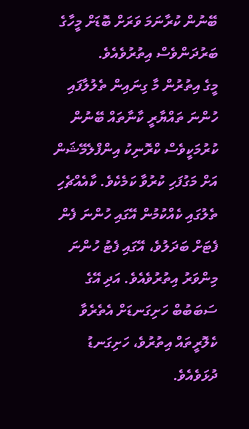ބޭނުން ކުރާނަމަ ވަރަށް ބޮޑަށް މީހާގެ ބަރުދަންވެސް އިތުރުވެއެވެ.
މީގެ އިތުރުން މާ ގިނައިން ތެލުލާފައި ހުންނަ ތައްޔާރީ ކާނާތައް ބޭނުން ކުރުމަކީވެސް ކްރޮނިކު އިންފްލެމޭޝަން އަށް މަގުފަހި ކުރުވާ ކަމެކެވެ. ކާއެއްޗެހި ތެލުގައި ކެއްކުމުން އޭގައި ހުންނަ ފެން ފެޓަށް ބަދަލުވެ، އޭގައި ފެޓު ހުންނަ މިންވަރު އިތުރުވެއެވެ. އަދި އޭގެ ސަބަބުބް ހަށިގަނޑަށް އެތެރެވާ ކެލޮރީތައް އިތުރުވެ، ހަށިގަނޑު ދުޅަވެއެވެ.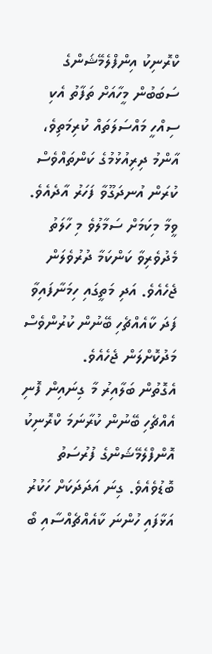ކްރޮނިކު އިންފްލެމޭޝަންގެ ސަބަބުން މީހާއަށް ތަފާތު އެކި ސިއްހީ މައްސަލަތައް ކުރިމަތިވެ، އާންމު ދިރިއުޅުމުގެ ކަންތައްވެސް ކުރަން އުނދަގޫވާ ފަހަރު އާދެއެވެ. ވީމާ މިކަމަށް ސަމާލުވެ މި ހާލަތު މެދުވެރިވާ ކަންކަމާ ދުރުވެލަން ޖެހެއެވެ. އަދި މަތީގައި ހިމަނާފައިވާ ފަދަ ކާއެއްޗެހި ބޭނުން ކުރުންވެސް މަދުކޮށްލަން ޖެހެއެވެ.
އެގޮތުން ބަލާއިރު މާ ގިނައިން ފޮނި އެއްޗެހި ބޭނުން ކުރާނަމަ ކްރޮނިކު އޮންފްލެމޭޝަންގެ ފުރުސަތު ބޮޑުވެއެވެ. ގިނަ އަދަދަކަށް ހަކުރު އަޅާފައި ހުންނަ ކާއެއްޗެއްސާއި ބޯ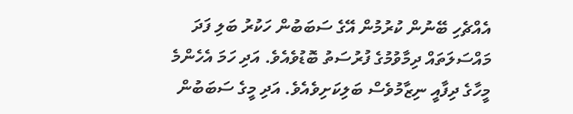އެއްޗެހި ބޭނުން ކުރުމުން އޭގެ ސަބަބުން ހަކުރު ބަލި ފަދަ މައްސަލަތައް ދިމާވުމުގެ ފުރުސަތު ބޮޑުވެއެވެ. އަދި ހަމަ އެހެންމެ މީހާގެ ދިފާއީ ނިޒާމުވެސް ބަލިކަށިވެއެވެ. އަދި މީގެ ސަބަބުން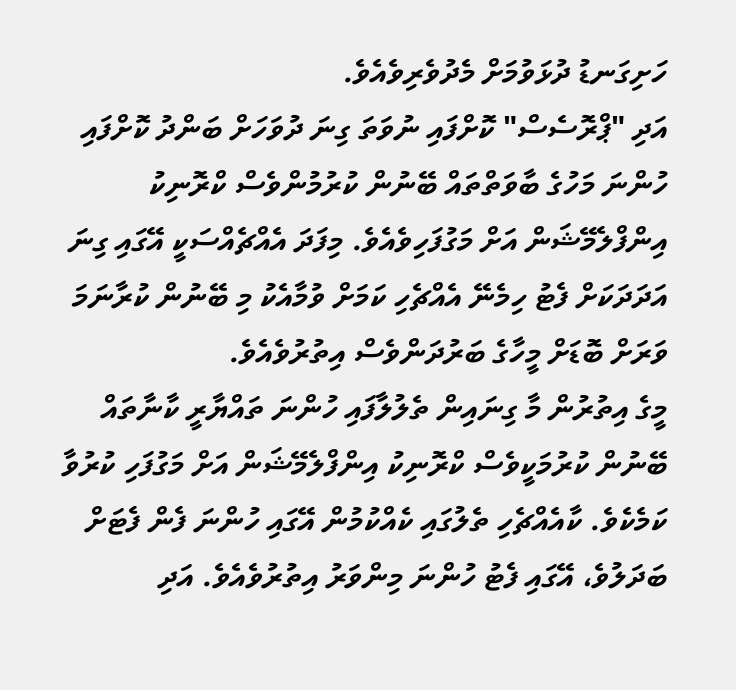ހަށިގަނޑު ދުޅަވުމަށް މެދުވެރިވެއެވެ.
އަދި "ޕްރޮސެސް" ކޮށްފައި ނުވަތަ ގިނަ ދުވަހަށް ބަންދު ކޮށްފައި ހުންނަ މަހުގެ ބާވަތްތައް ބޭނުން ކުރުމުންވެސް ކްރޮނިކު އިންފްލެމޭޝަން އަށް މަގުފަހިވެއެވެ. މިފަދަ އެއްޗެއްސަކީ އޭގައި ގިނަ އަދަދަކަށް ފެޓު ހިމެނޭ އެއްޗެހި ކަމަށް ވުމާއެކު މި ބޭނުން ކުރާނަމަ ވަރަށް ބޮޑަށް މީހާގެ ބަރުދަންވެސް އިތުރުވެއެވެ.
މީގެ އިތުރުން މާ ގިނައިން ތެލުލާފައި ހުންނަ ތައްޔާރީ ކާނާތައް ބޭނުން ކުރުމަކީވެސް ކްރޮނިކު އިންފްލެމޭޝަން އަށް މަގުފަހި ކުރުވާ ކަމެކެވެ. ކާއެއްޗެހި ތެލުގައި ކެއްކުމުން އޭގައި ހުންނަ ފެން ފެޓަށް ބަދަލުވެ، އޭގައި ފެޓު ހުންނަ މިންވަރު އިތުރުވެއެވެ. އަދި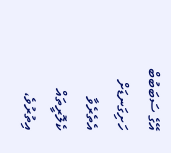އޭގެ ސަބަބުބް ހަށިގަނޑަށް އެތެރެވާ ކެލޮރީތައް އިތުރުވެ،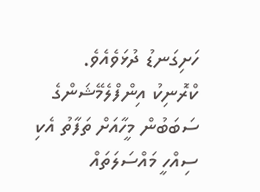ހަށިގަނޑު ދުޅަވެއެވެ.
ކްރޮނިކު އިންފްލެމޭޝަންގެ ސަބަބުން މީހާއަށް ތަފާތު އެކި ސިއްހީ މައްސަލަތައް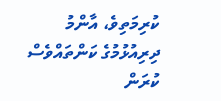ކުރިމަތިވެ، އާންމު ދިރިއުޅުމުގެ ކަންތައްވެސް ކުރަން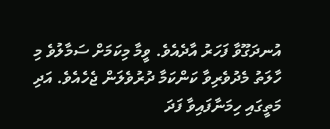އުނދަގޫވާ ފަހަރު އާދެއެވެ. ވީމާ މިކަމަށް ސަމާލުވެ މި ހާލަތު މެދުވެރިވާ ކަންކަމާ ދުރުވެލަން ޖެހެއެވެ. އަދި މަތީގައި ހިމަނާފައިވާ ފަދަ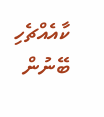ކާއެއްޗެހި ބޭނުން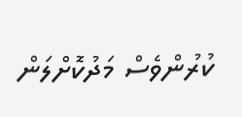ކުރުންވެސް މަދުކޮށްލަން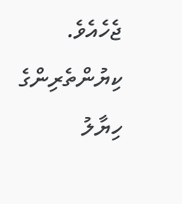ޖެހެއެވެ.
ކިޔުންތެރިންގެ ހިޔާލު